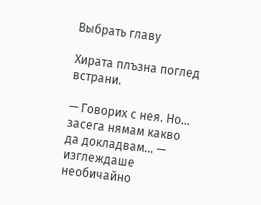Выбрать главу

Хирата плъзна поглед встрани.

— Говорих с нея. Но… засега нямам какво да докладвам… — изглеждаше необичайно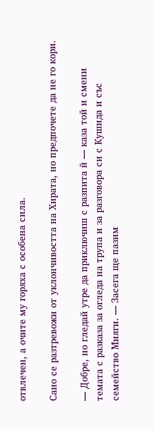отвлечен, а очите му горяха с особена сила.

Сано се разтревожи от уклончивостта на Хирата, но предпочете да не го кори.

— Добре, но гледай утре да приключиш с разпита й — каза той и смени темата с разказа за огледа на трупа и за разговора си с Кушида и със семейство Мияги. — Засега ще пазим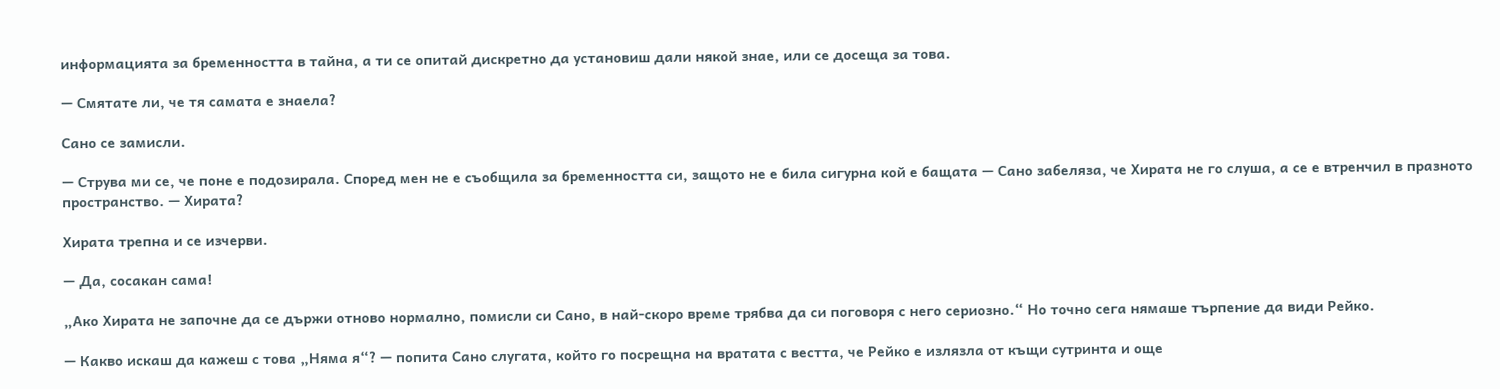информацията за бременността в тайна, а ти се опитай дискретно да установиш дали някой знае, или се досеща за това.

— Смятате ли, че тя самата е знаела?

Сано се замисли.

— Струва ми се, че поне е подозирала. Според мен не е съобщила за бременността си, защото не е била сигурна кой е бащата — Сано забеляза, че Хирата не го слуша, а се е втренчил в празното пространство. — Хирата?

Хирата трепна и се изчерви.

— Да, сосакан сама!

„Ако Хирата не започне да се държи отново нормално, помисли си Сано, в най-скоро време трябва да си поговоря с него сериозно.“ Но точно сега нямаше търпение да види Рейко.

— Какво искаш да кажеш с това „Няма я“? — попита Сано слугата, който го посрещна на вратата с вестта, че Рейко е излязла от къщи сутринта и още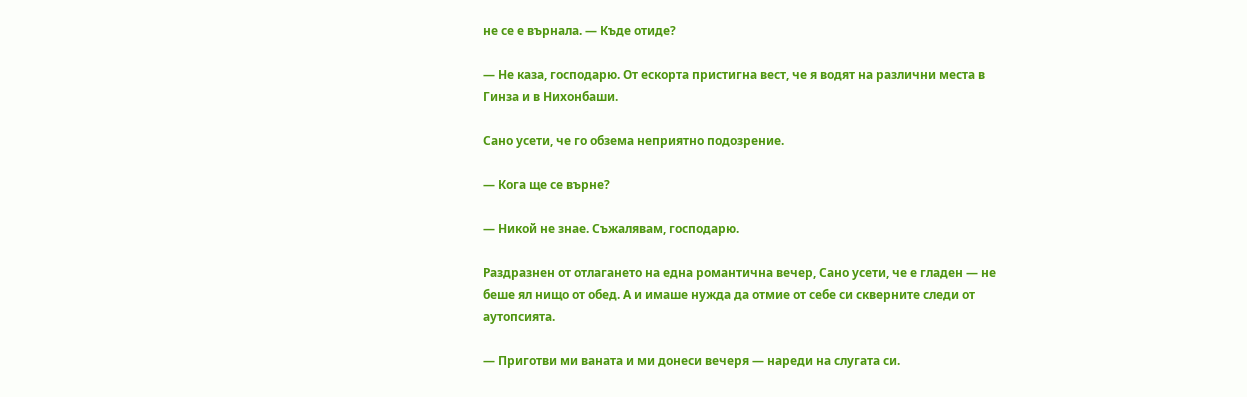не се е върнала. — Къде отиде?

— Не каза, господарю. От ескорта пристигна вест, че я водят на различни места в Гинза и в Нихонбаши.

Сано усети, че го обзема неприятно подозрение.

— Кога ще се върне?

— Никой не знае. Съжалявам, господарю.

Раздразнен от отлагането на една романтична вечер, Сано усети, че е гладен — не беше ял нищо от обед. А и имаше нужда да отмие от себе си скверните следи от аутопсията.

— Приготви ми ваната и ми донеси вечеря — нареди на слугата си.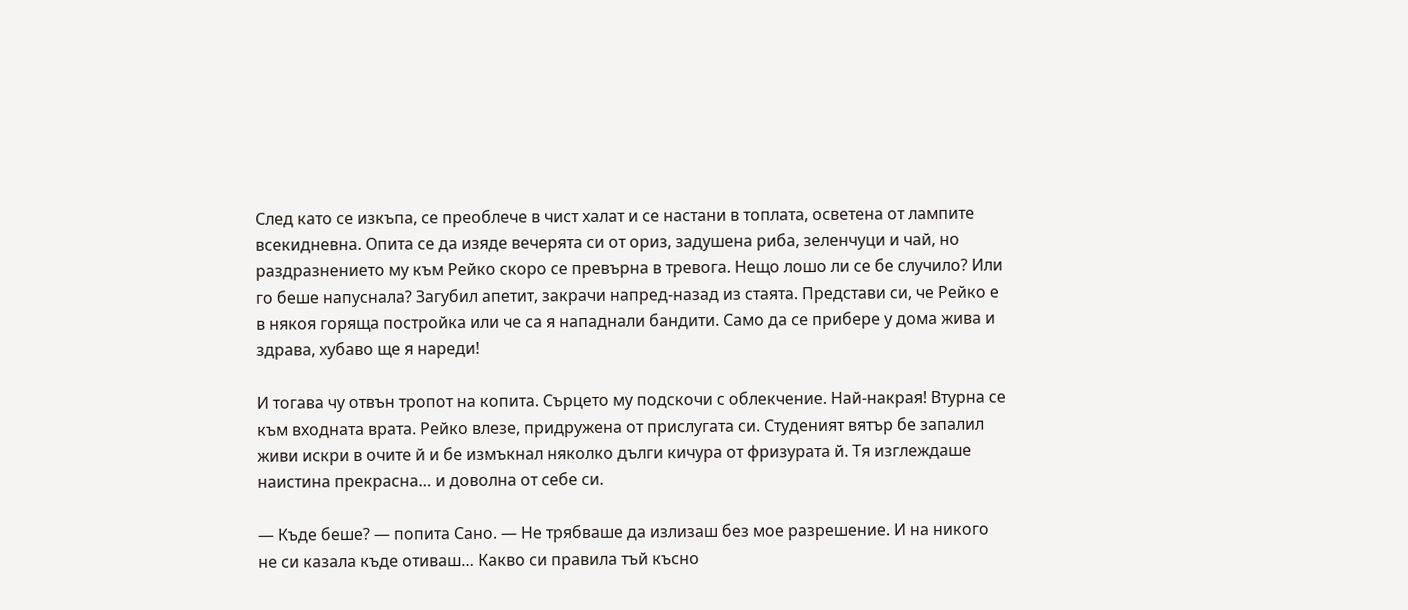След като се изкъпа, се преоблече в чист халат и се настани в топлата, осветена от лампите всекидневна. Опита се да изяде вечерята си от ориз, задушена риба, зеленчуци и чай, но раздразнението му към Рейко скоро се превърна в тревога. Нещо лошо ли се бе случило? Или го беше напуснала? Загубил апетит, закрачи напред-назад из стаята. Представи си, че Рейко е в някоя горяща постройка или че са я нападнали бандити. Само да се прибере у дома жива и здрава, хубаво ще я нареди!

И тогава чу отвън тропот на копита. Сърцето му подскочи с облекчение. Най-накрая! Втурна се към входната врата. Рейко влезе, придружена от прислугата си. Студеният вятър бе запалил живи искри в очите й и бе измъкнал няколко дълги кичура от фризурата й. Тя изглеждаше наистина прекрасна… и доволна от себе си.

— Къде беше? — попита Сано. — Не трябваше да излизаш без мое разрешение. И на никого не си казала къде отиваш… Какво си правила тъй късно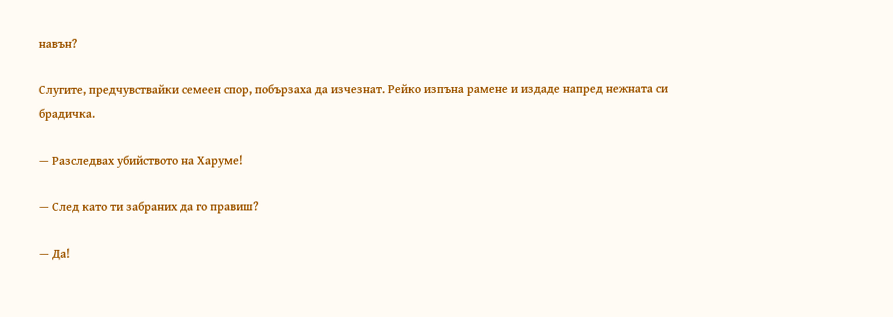навън?

Слугите, предчувствайки семеен спор, побързаха да изчезнат. Рейко изпъна рамене и издаде напред нежната си брадичка.

— Разследвах убийството на Харуме!

— След като ти забраних да го правиш?

— Да!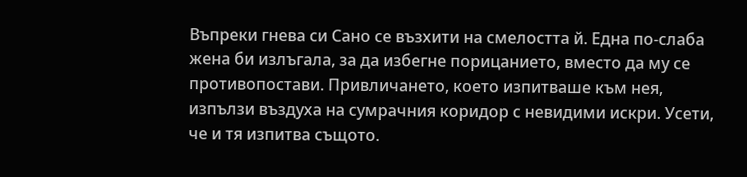Въпреки гнева си Сано се възхити на смелостта й. Една по-слаба жена би излъгала, за да избегне порицанието, вместо да му се противопостави. Привличането, което изпитваше към нея, изпълзи въздуха на сумрачния коридор с невидими искри. Усети, че и тя изпитва същото.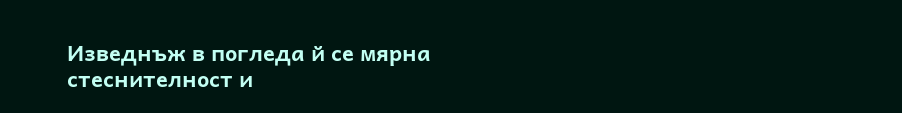Изведнъж в погледа й се мярна стеснителност и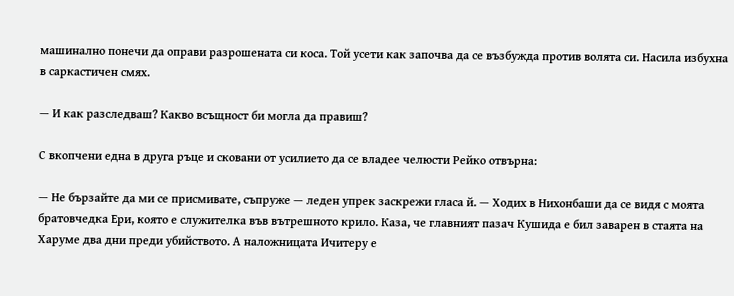машинално понечи да оправи разрошената си коса. Той усети как започва да се възбужда против волята си. Насила избухна в саркастичен смях.

— И как разследваш? Какво всъщност би могла да правиш?

С вкопчени една в друга ръце и сковани от усилието да се владее челюсти Рейко отвърна:

— Не бързайте да ми се присмивате, съпруже — леден упрек заскрежи гласа й. — Ходих в Нихонбаши да се видя с моята братовчедка Ери, която е служителка във вътрешното крило. Каза, че главният пазач Кушида е бил заварен в стаята на Харуме два дни преди убийството. А наложницата Ичитеру е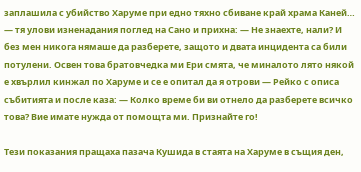заплашила с убийство Харуме при едно тяхно сбиване край храма Каней… — тя улови изненадания поглед на Сано и прихна: — Не знаехте, нали? И без мен никога нямаше да разберете, защото и двата инцидента са били потулени. Освен това братовчедка ми Ери смята, че миналото лято някой е хвърлил кинжал по Харуме и се е опитал да я отрови — Рейко с описа събитията и после каза: — Колко време би ви отнело да разберете всичко това? Вие имате нужда от помощта ми. Признайте го!

Тези показания пращаха пазача Кушида в стаята на Харуме в същия ден,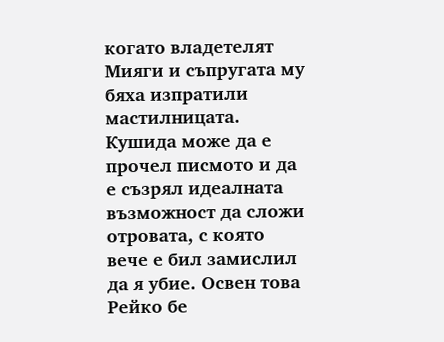когато владетелят Мияги и съпругата му бяха изпратили мастилницата. Кушида може да е прочел писмото и да е съзрял идеалната възможност да сложи отровата, с която вече е бил замислил да я убие. Освен това Рейко бе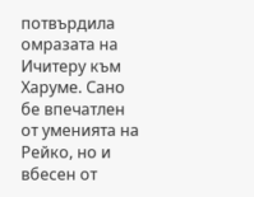потвърдила омразата на Ичитеру към Харуме. Сано бе впечатлен от уменията на Рейко, но и вбесен от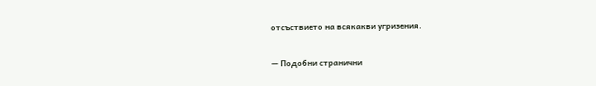отсъствието на всякакви угризения.

— Подобни странични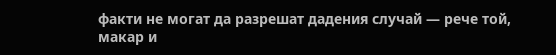факти не могат да разрешат дадения случай — рече той, макар и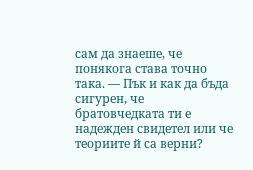сам да знаеше, че понякога става точно така. — Пък и как да бъда сигурен, че братовчедката ти е надежден свидетел или че теориите й са верни?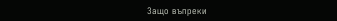Защо въпреки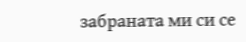забраната ми си се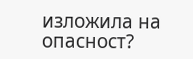изложила на опасност?